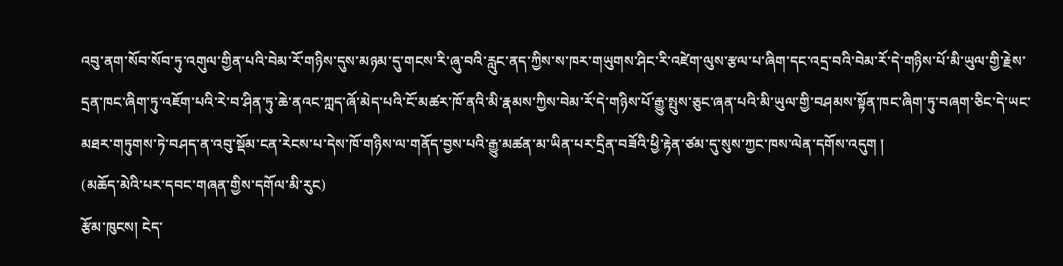འབུ་ནག་སོབ་སོབ་ཏུ་འགུལ་གྱིན་པའི་བེམ་རོ་གཉིས་དུས་མཉམ་དུ་གངས་རི་ཞུ་བའི་རླུང་ནད་ཀྱིས་ས་ཁར་གཡུགས་ཤིང་རི་འཛེག་ལུས་རྩལ་པ་ཞིག་དང་འདྲ་བའི་བེམ་རོ་དེ་གཉིས་པོ་མི་ཡུལ་གྱི་རྗེས་དྲན་ཁང་ཞིག་ཏུ་འཇོག་པའི་རེ་བ་ཤིན་ཏུ་ཆེ་ནའང་ཀླད་ཞོ་མེད་པའི་ངོ་མཚར་ཁོ་ནའི་མི་རྣམས་ཀྱིས་བེམ་རོ་དེ་གཉིས་པོ་རྒྱུ་སྤུས་ཅུང་ཞན་པའི་མི་ཡུལ་གྱི་བཤམས་སྟོན་ཁང་ཞིག་ཏུ་བཞག་ཅིང་དེ་ཡང་མཐར་གཏུགས་ཏེ་བཤད་ན་འབུ་སྡོམ་ངན་རེངས་པ་དེས་ཁོ་གཉིས་ལ་གནོད་བྱས་པའི་རྒྱུ་མཚན་མ་ཡིན་པར་དྲིན་བཟོའི་ཕྱི་རྟེན་ཙམ་དུ་སུས་ཀྱང་ཁས་ལེན་དགོས་འདུག །
(མཆོད་མེའི་པར་དབང་གཞན་གྱིས་དགོལ་མི་རུང)
རྩོམ་ཁུངས། ངེད་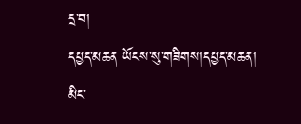དྲ་བ།
དཔྱད་མཆན ཡོངས་སུ་གཟིགས།དཔྱད་མཆན།
མིང་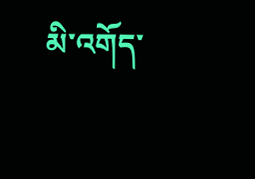མི་འགོད་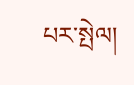པར་སྤེལ།